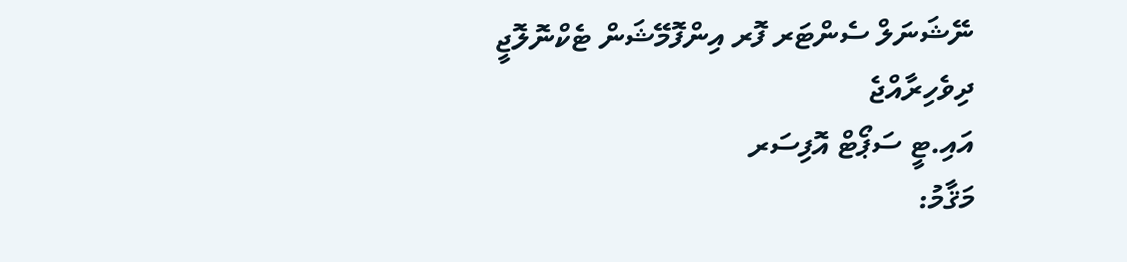ނޭޝަނަލް ސެންޓަރ ފޮރ އިންފޮމޭޝަން ޓެކްނޮލޮޖީ
ދިވެހިރާއްޖެ
އައި.ޓީ ސަޕޯޓް އޮފިސަރ
މަޤާމު: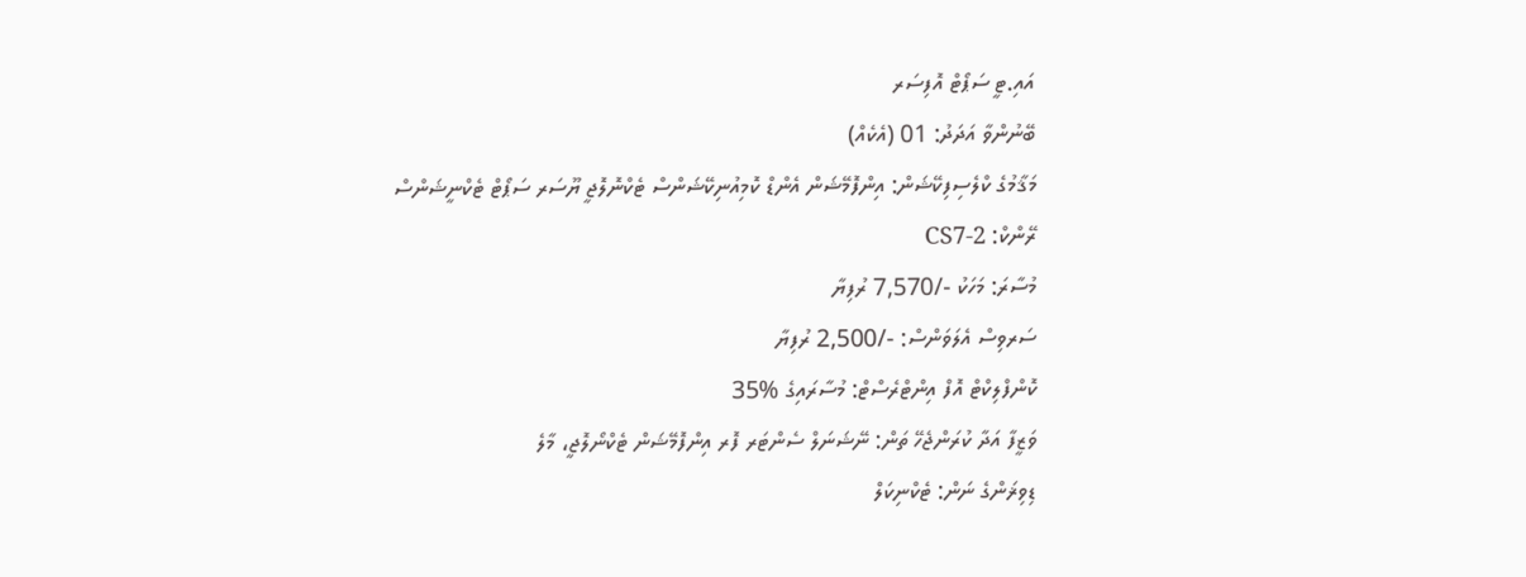އައި.ޓީ ސަޕޯޓް އޮފިސަރ
ބޭނުންވާ އަދަދު: 01 (އެކެއް)
މަޤާމުގެ ކްލެސިފިކޭޝަން: އިންފޮމޭޝަން އެންޑް ކޮމިއުނިކޭޝަންސް ޓެކްނޮލޮޖީ ޔޫސަރ ސަޕޯޓް ޓެކްނީޝަންސް
ރޭންކް: CS7-2
މުސާރަ: މަހަކު -/7,570 ރުފިޔާ
ސަރވިސް އެލަވަންސް: -/2,500 ރުފިޔާ
ކޮންފްލިކްޓް އޮފް އިންޓްރެސްޓް: މުސާރައިގެ %35
ވަޒީފާ އަދާ ކުރަންޖެހޭ ތަން: ނޭޝަނަލް ސެންޓަރ ފޮރ އިންފޮމޭޝަން ޓެކްނޯލޮޖީ، މާލެ
ޑިވިޜަންގެ ނަން: ޓެކްނިކަލް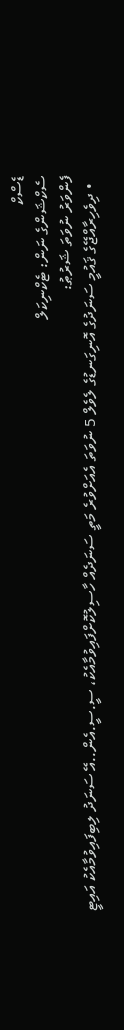ޑެސްކް
ސެކްޝަންގެ ނަން: ޓެކްނިކަލް
ފެންވަރު ނުވަތަ ޝަރުޠު:
  • ދިވެހިރާއްޖޭގެ ޤައުމީ ސަނަދުގެ އޮނިގަނޑުގެ ލެވެލް 5 ނުވަތަ އެއަށްވުރެ މަތީ ސަނަދެއް ހާސިލުކޮށްފައިވުމާއެކު، ސީ.ސީ.އެން..އޭ ސަނަދު ލިބިފައިވުމާއެކު އައިޓީ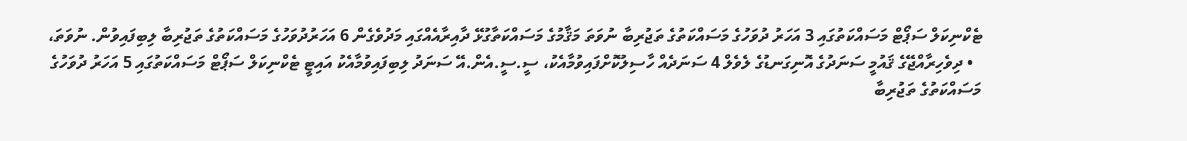ޓެކްނިކަލް ސަޕޯޓް މަސައްކަތުގައި 3 އަހަރު ދުވަހުގެ މަސައްކަތުގެ ތަޖުރިބާ ނުވަތަ މަޤާމުގެ މަސައްކަތާގުޅޭ ދާއިރާއެއްގައި މަދުވެގެން 6 އަހަރުދުވަހުގެ މަސައްކަތުގެ ތަޖުރިބާ ލިބިފައިވުން. ނުވަތަ،
  • ދިވެހިރާއްޖޭގެ ޤައުމީ ސަނަދުގެ އޮނިގަނޑުގެ ލެވެލް 4 ސަނަދެއް ހާސިލުކޮށްފައިވުމާއެކު، ސީ.ސީ.އެން.އޭ ސަނަދު ލިބިފައިވުމާއެކު އައިޓީ ޓެކްނިކަލް ސަޕޯޓް މަސައްކަތުގައި 5 އަހަރު ދުވަހުގެ މަސައްކަތުގެ ތަޖުރިބާ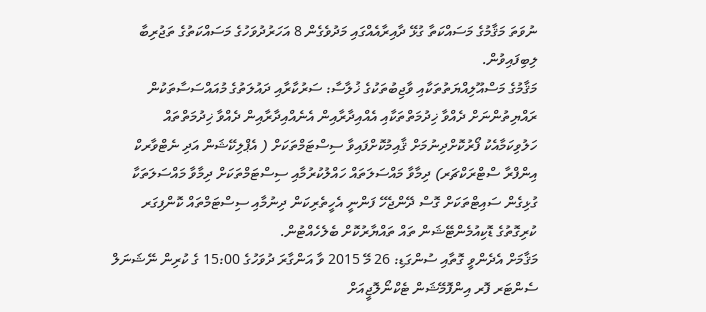ނުވަތަ މަޤާމުގެ މަސައްކަތާ ގުޅޭ ދާއިރާއެއްގައި މަދުވެގެން 8 އަހަރުދުވަހުގެ މަސައްކަތުގެ ތަޖުރިބާ ލިބިފައިވުން.
މަޤާމުގެ މަސްއޫލިއްޔަތުތަކާއި ވާޖިބުތަކުގެ ޚުލާސާ: ސަރުކާރާއި ދައުލަތުގެ މުއައްސަސާތަކުން ރައްޔިތުންނަށް ދެއްވާ ޚިދުމަތްތަކާއި އެއްއިދާރާއިން އެނެއްއިދާރާއިން ދެއްވާ ޚިދުމަތްތައް ހަލުވިކަމާއެކު ފޯރުކޮށްދިނުމަށް ޤާއިމުކޮށްފައިވާ ސިސްޓަމްތަކަށް ( އެޕްލިކޭޝަން އަދި ނެޓްވާރކް އިންފްރާ ސްޓްރަކްޗަރ) ދިމާވާ މައްސަލަތައް ހައްލުކުރުމާއި ސިސްޓަމްތަކަށް ދިމާވާ މައްސަލަތަކާ ގުޅިގެން ސައިޓްތަކަށް ގޮސް ދޭންޖެހޭ ފަންނީ އެހީތެރިކަން ދިނުމާއި ސިސްޓަމްތައް ކޮންފިގަރ ކުރިގޮތުގެ ޑޮކިއުމެންޓޭޝަން ތައް ތައްޔާރުކޮށް ބެލެހެއްޓުން.
މަޤާމަށް އެދެންވީ ގޮތާއި ސުންގަޑި: 26 މޭ 2015 ވާ އަންގާރަ ދުވަހުގެ 15:00 ގެ ކުރިން ނޭޝަނަލް ސެންޓަރ ފޮރ އިންފޮމޭޝަން ޓެކްނޯލޮޖީއަށް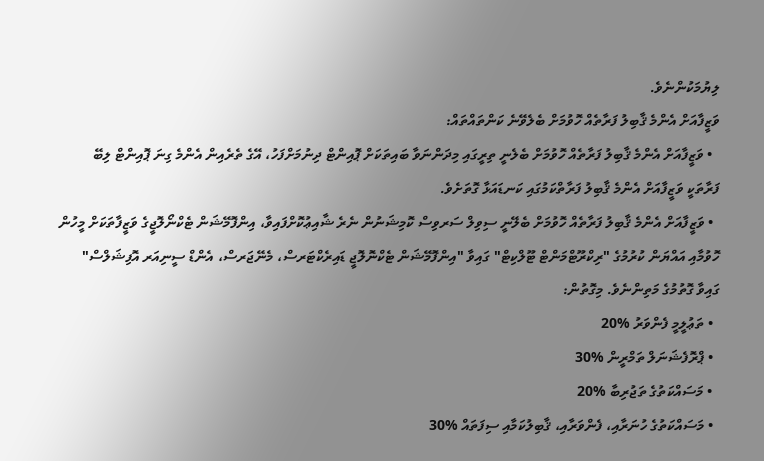ލިޔުމަކުންނެވެ.
ވަޒީފާއަށް އެންމެ ޤާބިލު ފަރާތެއް ހޮވުމަށް ބެލެވޭނެ ކަންތައްތައް:
  • ވަޒީފާއަށް އެންމެ ޤާބިލު ފަރާތެއް ހޮވުމަށް ބެލެނީ ތިރީގައި މިދަންނަވާ ބައިތަކަށް ޕޮއިންޓް ދިނުމަށްފަހު، އޭގެ ތެރެއިން އެންމެ ގިނަ ޕޮއިންޓް ލިބޭ ފަރާތަކީ ވަޒީފާއަށް އެންމެ ޤާބިލު ފަރާތްކަމުގައި ކަނޑައަޅާ ގޮތަށެވެ.
  • ވަޒީފާއަށް އެންމެ ޤާބިލު ފަރާތެއް ހޮވުމަށް ބެލޭނީ ސިވިލް ސަރވިސް ކޮމިޝަނުން ނެރެ ޝާއިޢުކޮށްފައިވާ، އިންފޮމޭޝަން ޓެކްނޯލޮޖީގެ ވަޒީފާތަކަށް މީހުން ހޮވުމާއި އައްޔަން ކުރުމުގެ "ރިކްރޫޓްމަންޓް ޓޫލްކިޓް" ގައިވާ "އިންފޮމޭޝަން ޓެކްނޮލޮޖީ ޑައިރެކްޓަރސް، މެނޭޖަރސް، އެންޑް ސީނިއަރ އޮފިޝަލްސް" ގައިވާ ގޮތުމުގެ މަތިންނެވެ. މިގޮތުން:
  • ތަޢުލީމީ ފެންވަރު %20
  • ޕްރޮފެޝަނަލް ތަމްރީން %30
  • މަސައްކަތުގެ ތަޖުރިބާ %20
  • މަސައްކަތުގެ ހުނަރާއި، ފެންވަރާއި، ޤާބިލުކަމާއި ސިފަތައް %30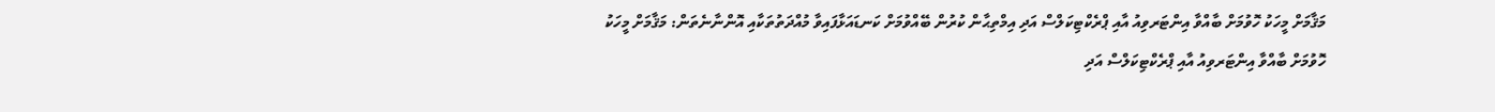މަޤާމަށް މީހަކު ހޮވުމަށް ބާއްވާ އިންޓަރވިއު އާއި ޕްރެކްޓިކަލްސް އަދި އިމްތިޙާން ކުރުން ބޭއްވުމަށް ކަނޑައަޅާފައިވާ މުއްދަތުތަކާއި އޮންނާނެތަން: މަޤާމަށް މީހަކު ހޮވުމަށް ބާއްވާ އިންޓަރވިއު އާއި ޕްރެކްޓިކަލްސް އަދި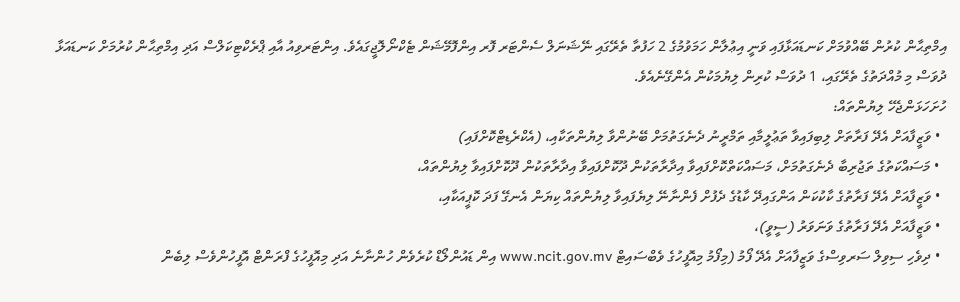އިމްތިޙާން ކުރުން ބޭއްވުމަށް ކަނޑައަޅާފައި ވަނީ އިޢުލާން ހަމަވުމުގެ 2 ހަފުތާ ތެރޭގައި ނޭޝަނަލް ސެންޓަރ ފޮރ އިންފޮމޭޝަން ޓެކްނޯލޮޖީގައެވެ. އިންޓަރވިއު އާއި ޕްރެކްޓިކަލްސް އަދި އިމްތިޙާން ކުރުމަށް ކަނޑައަޅާ ދުވަސް މި މުއްދަތުގެ ތެރޭގައި، 1 ދުވަސް ކުރިން ލިޔުމަކުން އެންގޭނެއެވެ.
ހުށަހަޅަންޖެހޭ ލިޔުންތައް:
  • ވަޒީފާއަށް އެދޭ ފަރާތަށް ލިބިފައިވާ ތަޢުލީމާއި ތަމްރީނު ދެނެގަތުމަށް ބޭނުންވާ ލިޔުންތަކާއި، (އެކްރެޑިޓްކޮށްފައި)
  • މަސައްކަތުގެ ތަޖުރިބާ ދެނެގަތުމަށް، މަސައްކަތްކޮށްފައިވާ އިދާރާތަކުން ދޫކޮށްފައިވާ އިދާރާތަކުން ދޫކޮށްފައިވާ ލިޔުންތައް،
  • ވަޒީފާއަށް އެދޭ ފަރާތުގެ ކާކުކަން އަންގައިދޭ ކާޑުގެ ދެފުށް ފެންނާނޭ ލިޔެފައިވާ ލިޔުންތައް ކިޔަން އެނގޭ ފަދަ ކޮޕީއަކާއި،
  • ވަޒީފާއަށް އެދޭ ފަރާތުގެ ވަނަވަރު (ސީވީ)،
  • ދިވެހި ސިވިލް ސަރވިސްގެ ވަޒީފާއަށް އެދޭ ފޯމު (މިފޯމު މިއޮފީހުގެ ވެބްސައިޓް www.ncit.gov.mv އިން ޑައުންލޯޑް ކުރެވެން ހުންނާނެ އަދި މިއޮފީހުގެ ފްރަންޓް އޮފީހުންވެސް ލިބެން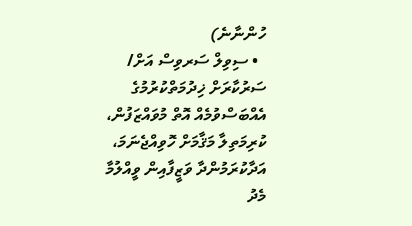ހުންނާނެ)
  • ސިވިލް ސަރވިސް އަށް/ ސަރުކާރަށް ޚިދުމަތްކުރުމުގެ އެއްބަސްވުމެއް އޮތް މުވައްޒަފުން، ކުރިމަތިލާ މަޤާމަށް ހޮވިއްޖެނަމަ، އަދާކުރަމުންދާ ވަޒީފާއިން ވީއްލުމާ މެދު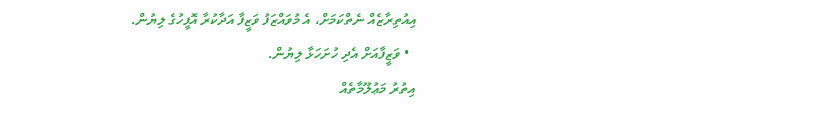އިއުތިރާޒެއް ނެތްކަމަށް، އެ މުވައްޒަފު ވަޒީފާ އަދާކުރާ އޮފީހުގެ ލިޔުން.
  • ވަޒީފާއަށް އެދި ހުށަހަޅާ ލިޔުން.
އިތުރު މަޢުލޫމާތެއް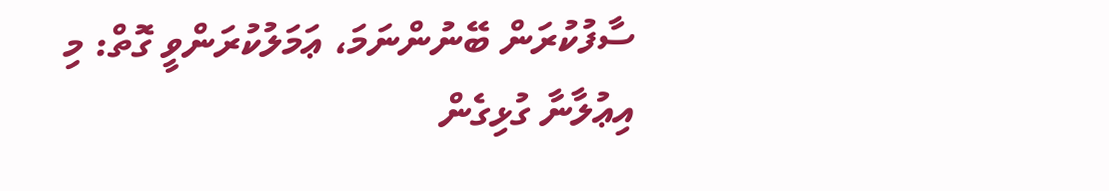ސާފުކުރަން ބޭނުންނަމަ، ޢަމަލުކުރަންވީ ގޮތް: މި އިޢުލާނާ ގުޅިގެން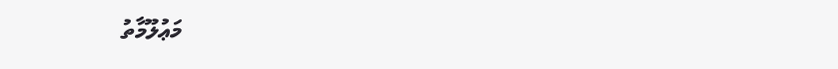މަޢުލޫމާތު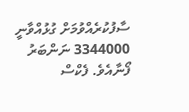ސާފުކުރެއްވުމަށް ގުޅުއްވާނީ 3344000 ނަންބަރު ފޯނާއެވެ. ފެކްސް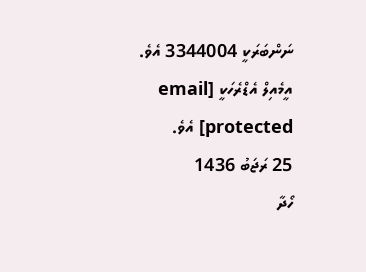ނަންބަރަކީ 3344004 އެވެ. އީމެއިލް އެޑްރެހަކީ [email protected] އެވެ.
25 ރަޖަބު 1436
ހޯދާ